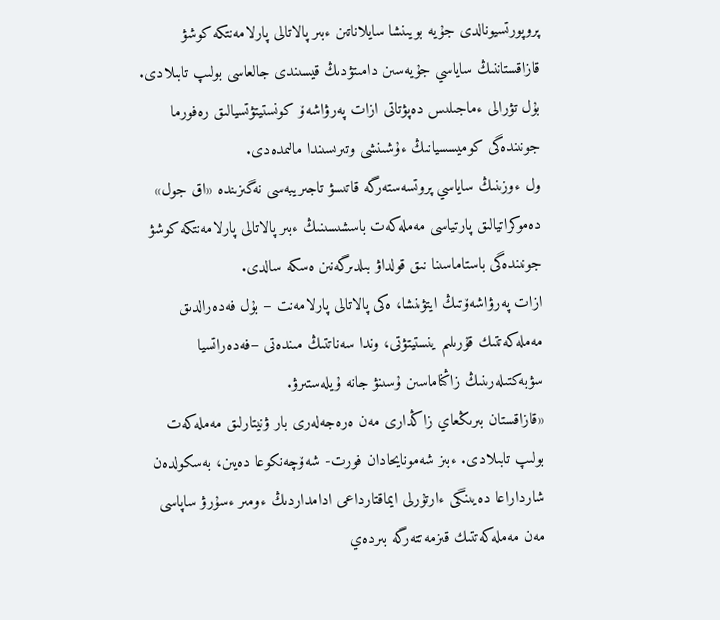پروپورتسيونالدى جۇيە بويىنشا سايلاناتىن ءبىر پالاتالى پارلامەنتكە كوشۋ قازاقستاننىڭ ساياسي جۇيەسىن دامىتۋدىڭ قيسىندى جالعاسى بولىپ تابىلادى. بۇل تۋرالى ءماجىلىس دەپۋتاتى ازات پەرۋاشەۆ كونستيتۋتسيالىق رەفورما جونىندەگى كوميسسيانىڭ ءۇشىنشى وتىرىسىندا مالىمدەدى.
ول ءوزىنىڭ ساياسي پروتسەستەرگە قاتىسۋ تاجىريبەسى نەگىزىندە «اق جول» دەموكراتيالىق پارتياسى مەملەكەت باسشىسىنىڭ ءبىر پالاتالى پارلامەنتكە كوشۋ جونىندەگى باستاماسىنا نىق قولداۋ بىلدىرگەنىن ەسكە سالدى.
ازات پەرۋاشەۆتىڭ ايتۋىنشا، ەكى پالاتالى پارلامەنت – بۇل فەدەرالدىق مەملەكەتتىك قۇرىلىم ينستيتۋتى، وندا سەناتتىڭ مىندەتى –فەدەراتسيا سۋبەكتىلەرىنىڭ زاڭناماسىن ۇسىنۋ جانە ۇيلەستىرۋ.
«قازاقستان بىرىڭعاي زاڭدارى مەن ەرەجەلەرى بار ۋنيتارلىق مەملەكەت بولىپ تابىلادى. ءبىز شەمونايحادان فورت- شەۆچەنكوعا دەيىن، بەسكولدەن شارداراعا دەيىنگى ءارتۇرلى ايماقتارداعى ادامداردىڭ ءومىر ءسۇرۋ ساپاسى مەن مەملەكەتتىك قىزمەتتەرگە بىردەي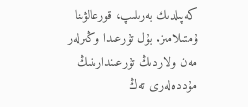كەپىلدىك بەرىلىپ، قورعالۋىنا ۇمتىلامىز. بۇل تۇرعىدا وڭىرلەر مەن ولاردىڭ تۇرعىندارىنىڭ مۇددەلەرى تەڭ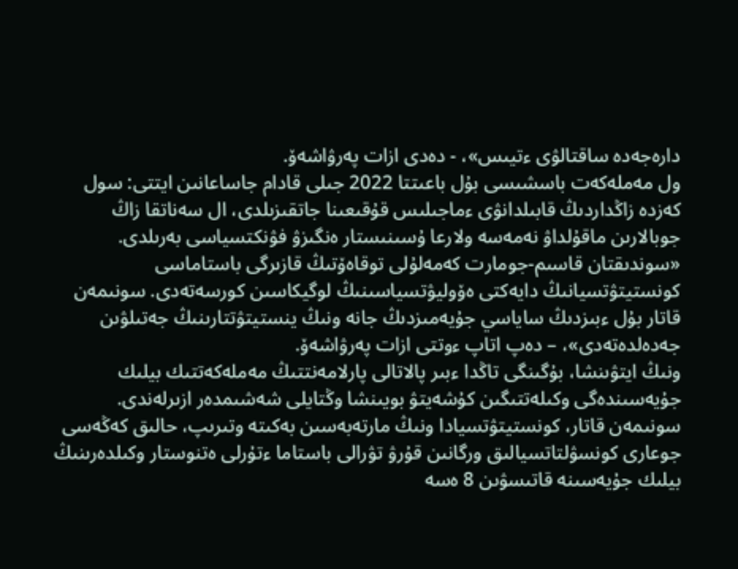دارەجەدە ساقتالۋى ءتيىس»، - دەدى ازات پەرۋاشەۆ.
ول مەملەكەت باسشىسى بۇل باعىتتا 2022 جىلى قادام جاساعانىن ايتتى: سول كەزدە زاڭداردىڭ قابىلدانۋى ءماجىلىس قۇقىعىنا جاتقىزىلدى، ال سەناتقا زاڭ جوبالارىن ماقۇلداۋ نەمەسە ولارعا ۇسىنىستار ەنگىزۋ فۋنكتسياسى بەرىلدى.
«سوندىقتان قاسىم-جومارت كەمەلۇلى توقاەۆتىڭ قازىرگى باستاماسى كونستيتۋتسيانىڭ دايەكتى ەۆوليۋتسياسىنىڭ لوگيكاسىن كورسەتەدى. سونىمەن قاتار بۇل ءبىزدىڭ ساياسي جۇيەمىزدىڭ جانە ونىڭ ينستيتۋتتارىنىڭ جەتىلۋىن جەدەلدەتەدى»، – دەپ اتاپ ءوتتى ازات پەرۋاشەۆ.
ونىڭ ايتۋىنشا، بۇگىنگى تاڭدا ءبىر پالاتالى پارلامەنتتىڭ مەملەكەتتىك بيلىك جۇيەسىندەگى وكىلەتتىگىن كۇشەيتۋ بويىنشا وڭتايلى شەشىمدەر ازىرلەندى.
سونىمەن قاتار، كونستيتۋتسيادا ونىڭ مارتەبەسىن بەكىتە وتىرىپ، حالىق كەڭەسى جوعارى كونسۋلتاتسيالىق ورگانىن قۇرۋ تۋرالى باستاما ءتۇرلى ەتنوستار وكىلدەرىنىڭ بيلىك جۇيەسىنە قاتىسۋىن 8 ەسە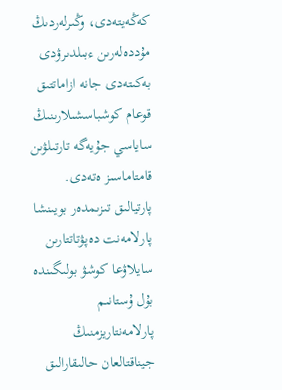كەڭەيتەدى، وڭىرلەردىڭ مۇددەلەرىن ءبىلدىرۋدى بەكىتەدى جانە ازاماتتىق قوعام كوشباسشىلارىنىڭ ساياسي جۇيەگە تارتىلۋىن قامتاماسىز ەتەدى.
پارتيالىق تىزىمدەر بويىنشا پارلامەنت دەپۋتاتتارىن سايلاۋعا كوشۋ بولىگىندە بۇل ۇستانىم پارلامەنتاريزمنىڭ جيناقتالعان حالىقارالىق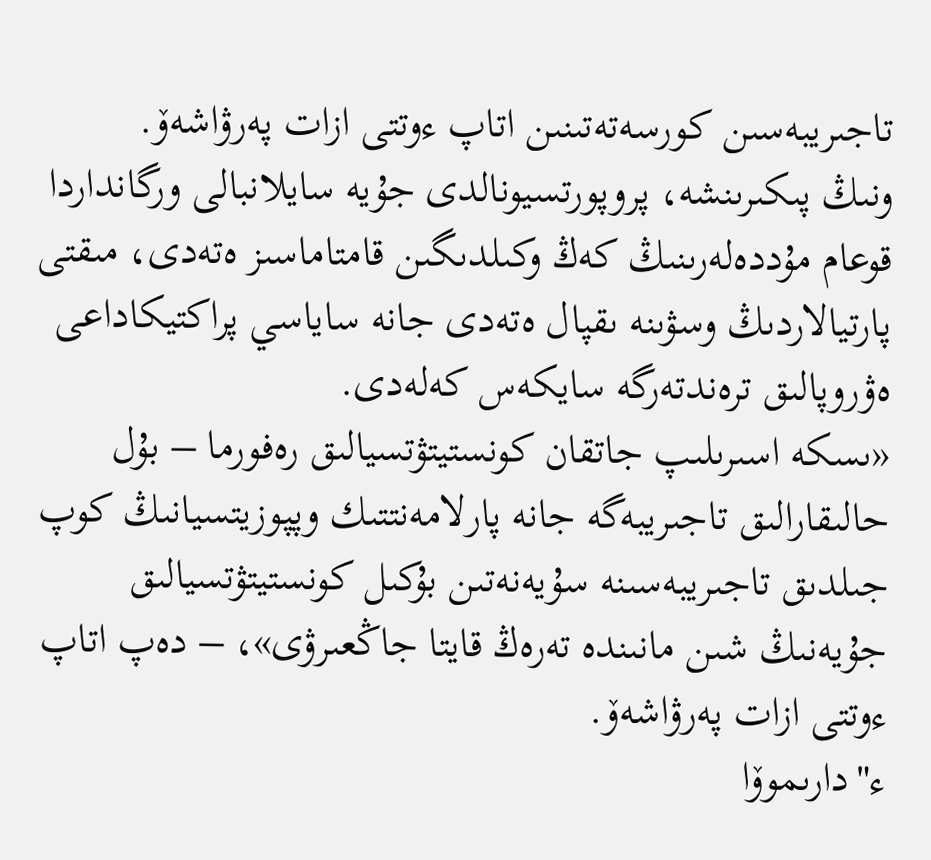تاجىريبەسىن كورسەتەتىنىن اتاپ ءوتتى ازات پەرۋاشەۆ.
ونىڭ پىكىرىنشە، پروپورتسيونالدى جۇيە سايلانبالى ورگانداردا قوعام مۇددەلەرىنىڭ كەڭ وكىلدىگىن قامتاماسىز ەتەدى، مىقتى پارتيالاردىڭ وسۋىنە ىقپال ەتەدى جانە ساياسي پراكتيكاداعى ەۋروپالىق ترەندتەرگە سايكەس كەلەدى.
«ىسكە اسىرىلىپ جاتقان كونستيتۋتسيالىق رەفورما – بۇل حالىقارالىق تاجىريبەگە جانە پارلامەنتتىك وپپوزيتسيانىڭ كوپ جىلدىق تاجىريبەسىنە سۇيەنەتىن بۇكىل كونستيتۋتسيالىق جۇيەنىڭ شىن مانىندە تەرەڭ قايتا جاڭعىرۋى»، – دەپ اتاپ ءوتتى ازات پەرۋاشەۆ.
ء"دارىموۆا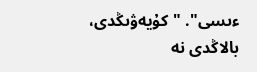ءىسى". "كۇيەۋىڭدى، بالاڭدى نە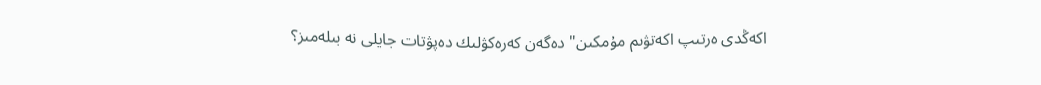اكەڭدى ەرتىپ اكەتۋىم مۇمكىن" دەگەن كەرەكۋلىك دەپۋتات جايلى نە بىلەمىز؟